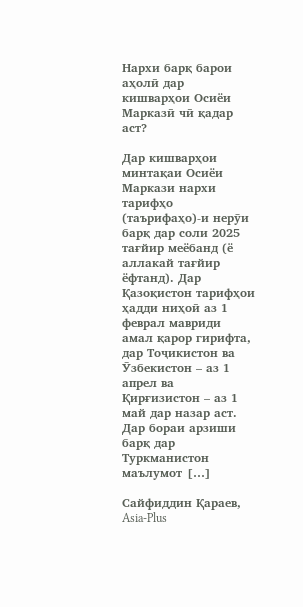Нархи барқ барои аҳолӣ дар кишварҳои Осиёи Марказӣ чӣ қадар аст?

Дар кишварҳои минтақаи Осиёи Маркази нархи тарифҳо (таърифаҳо)-и нерӯи барқ дар соли 2025 тағйир меёбанд (ё аллакай тағйир ёфтанд). Дар Қазоқистон тарифҳои ҳадди ниҳоӣ аз 1 феврал мавриди амал қарор гирифта, дар Тоҷикистон ва Ӯзбекистон – аз 1 апрел ва Қирғизистон – аз 1 май дар назар аст. Дар бораи арзиши барқ дар Туркманистон маълумот […]

Сайфиддин Қараев, Asia-Plus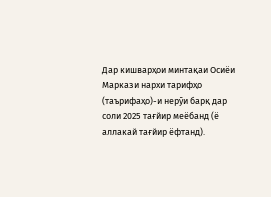Дар кишварҳои минтақаи Осиёи Маркази нархи тарифҳо (таърифаҳо)-и нерӯи барқ дар соли 2025 тағйир меёбанд (ё аллакай тағйир ёфтанд).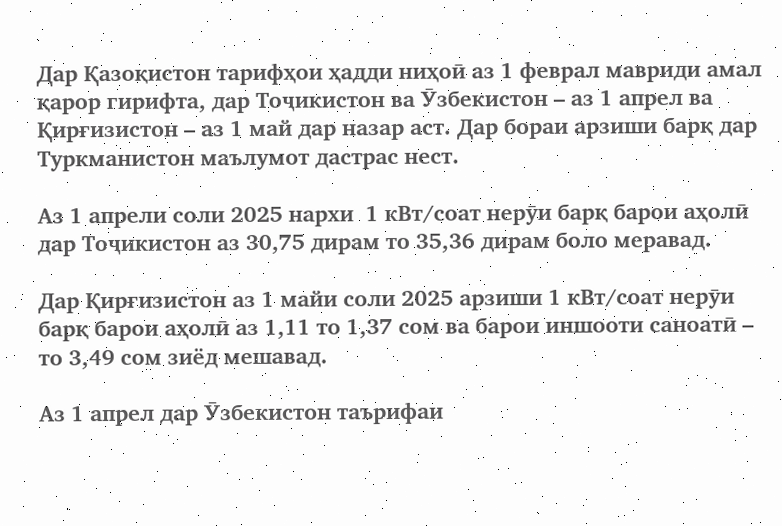Дар Қазоқистон тарифҳои ҳадди ниҳоӣ аз 1 феврал мавриди амал қарор гирифта, дар Тоҷикистон ва Ӯзбекистон – аз 1 апрел ва Қирғизистон – аз 1 май дар назар аст. Дар бораи арзиши барқ дар Туркманистон маълумот дастрас нест.

Аз 1 апрели соли 2025 нархи  1 кВт/соат нерӯи барқ барои аҳолӣ дар Тоҷикистон аз 30,75 дирам то 35,36 дирам боло меравад.

Дар Қирғизистон аз 1 майи соли 2025 арзиши 1 кВт/соат нерӯи барқ барои аҳолӣ аз 1,11 то 1,37 сом ва барои иншооти саноатӣ – то 3,49 сом зиёд мешавад.

Аз 1 апрел дар Ӯзбекистон таърифаи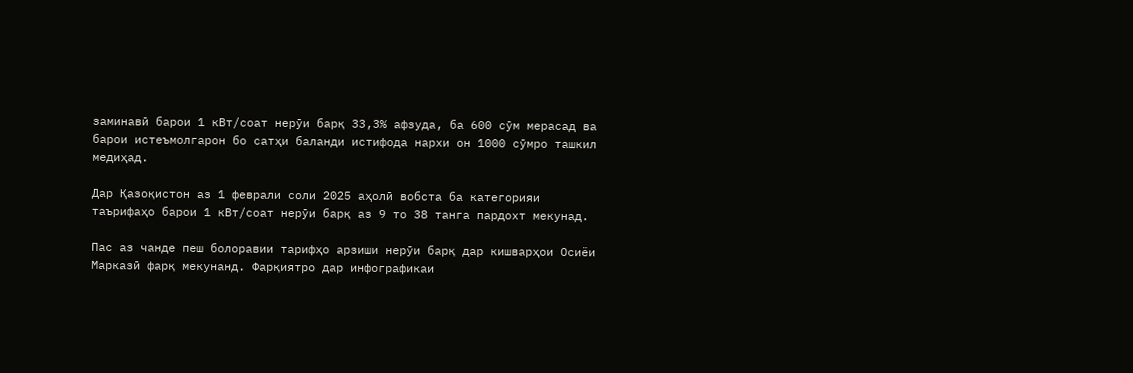заминавӣ барои 1 кВт/соат нерӯи барқ 33,3% афзуда, ба 600 сӯм мерасад ва барои истеъмолгарон бо сатҳи баланди истифода нархи он 1000 сӯмро ташкил медиҳад.

Дар Қазоқистон аз 1 феврали соли 2025 аҳолӣ вобста ба категорияи таърифаҳо барои 1 кВт/соат нерӯи барқ аз 9 то 38 танга пардохт мекунад.

Пас аз чанде пеш болоравии тарифҳо арзиши нерӯи барқ дар кишварҳои Осиёи Марказӣ фарқ мекунанд. Фарқиятро дар инфографикаи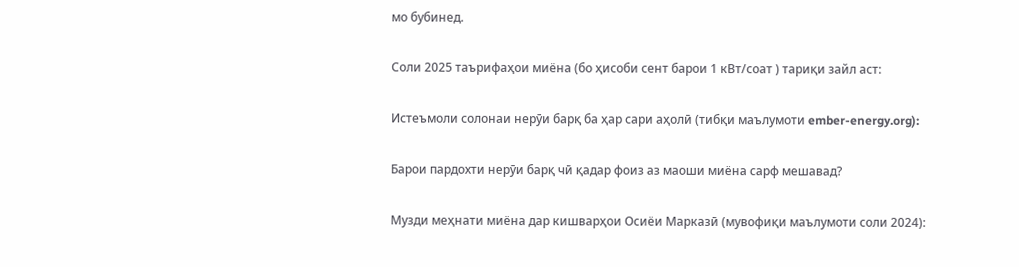мо бубинед.

Соли 2025 таърифаҳои миёна (бо ҳисоби сент барои 1 кВт/соат ) тариқи зайл аст:

Истеъмоли солонаи нерӯи барқ ба ҳар сари аҳолӣ (тибқи маълумоти ember-energy.org):

Барои пардохти нерӯи барқ чӣ қадар фоиз аз маоши миёна сарф мешавад?

Музди меҳнати миёна дар кишварҳои Осиёи Марказӣ (мувофиқи маълумоти соли 2024):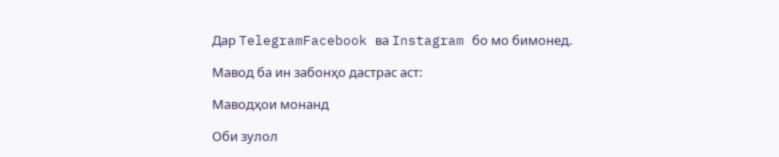Дар TelegramFacebook ва Instagram бо мо бимонед.

Мавод ба ин забонҳо дастрас аст:

Маводҳои монанд

Оби зулол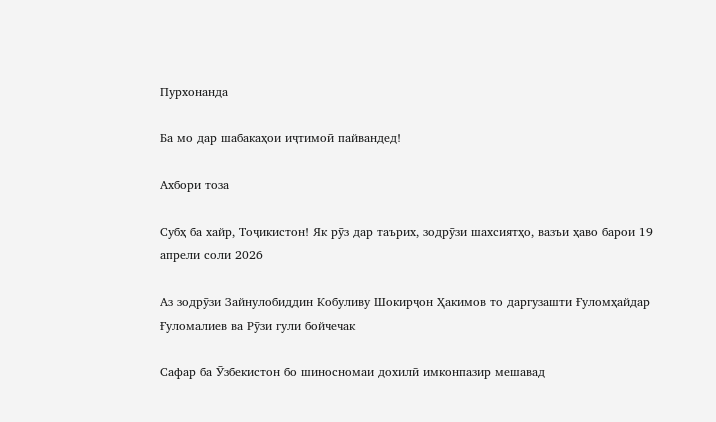Пурхонанда

Ба мо дар шабакаҳои иҷтимоӣ пайвандед!

Ахбори тоза

Субҳ ба хайр, Тоҷикистон! Як рӯз дар таърих, зодрӯзи шахсиятҳо, вазъи ҳаво барои 19 апрели соли 2026

Аз зодрӯзи Зайнулобиддин Кобуливу Шокирҷон Ҳакимов то даргузашти Ғуломҳайдар Ғуломалиев ва Рӯзи гули бойчечак

Сафар ба Ӯзбекистон бо шиносномаи дохилӣ имконпазир мешавад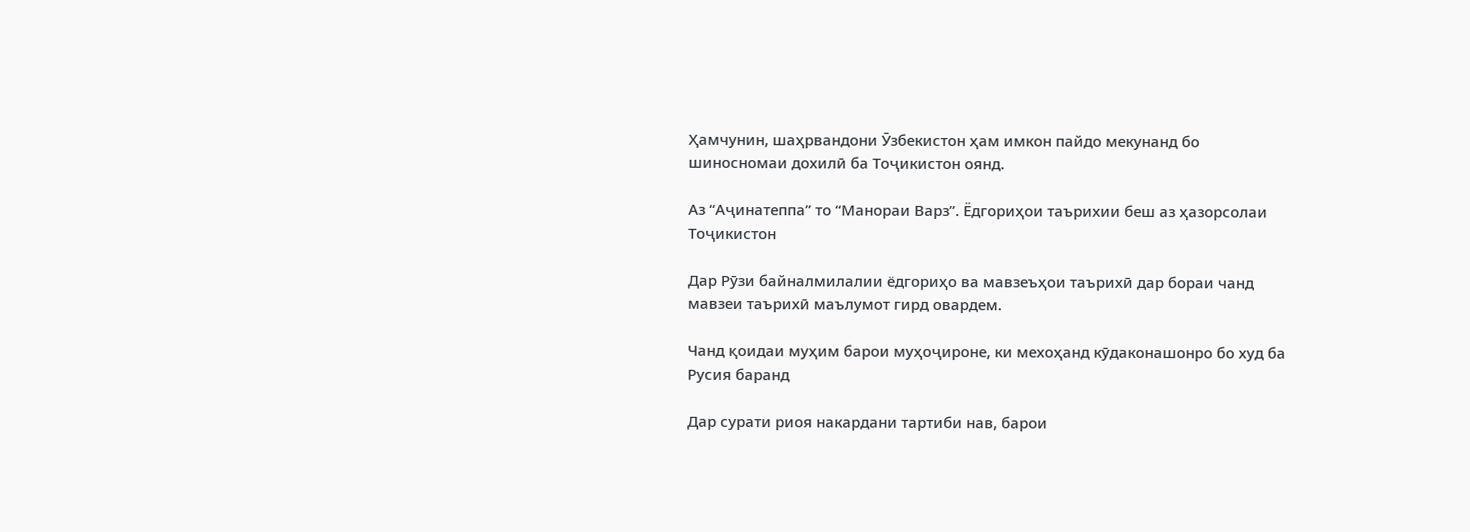Ҳамчунин, шаҳрвандони Ӯзбекистон ҳам имкон пайдо мекунанд бо шиносномаи дохилӣ ба Тоҷикистон оянд.

Аз “Аҷинатеппа” то “Манораи Варз”. Ёдгориҳои таърихии беш аз ҳазорсолаи Тоҷикистон

Дар Рӯзи байналмилалии ёдгориҳо ва мавзеъҳои таърихӣ дар бораи чанд мавзеи таърихӣ маълумот гирд овардем.

Чанд қоидаи муҳим барои муҳоҷироне, ки мехоҳанд кӯдаконашонро бо худ ба Русия баранд

Дар сурати риоя накардани тартиби нав, барои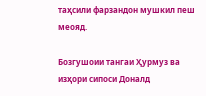таҳсили фарзандон мушкил пеш меояд.

Бозгушоии тангаи Ҳурмуз ва изҳори сипоси Доналд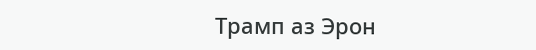Трамп аз Эрон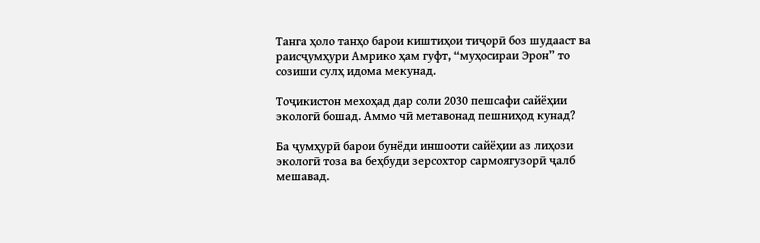Танга ҳоло танҳо барои киштиҳои тиҷорӣ боз шудааст ва раисҷумҳури Амрико ҳам гуфт, “муҳосираи Эрон” то созиши сулҳ идома мекунад.

Тоҷикистон мехоҳад дар соли 2030 пешсафи сайёҳии экологӣ бошад. Аммо чӣ метавонад пешниҳод кунад?

Ба ҷумҳурӣ барои бунёди иншооти сайёҳии аз лиҳози экологӣ тоза ва беҳбуди зерсохтор сармоягузорӣ ҷалб мешавад.